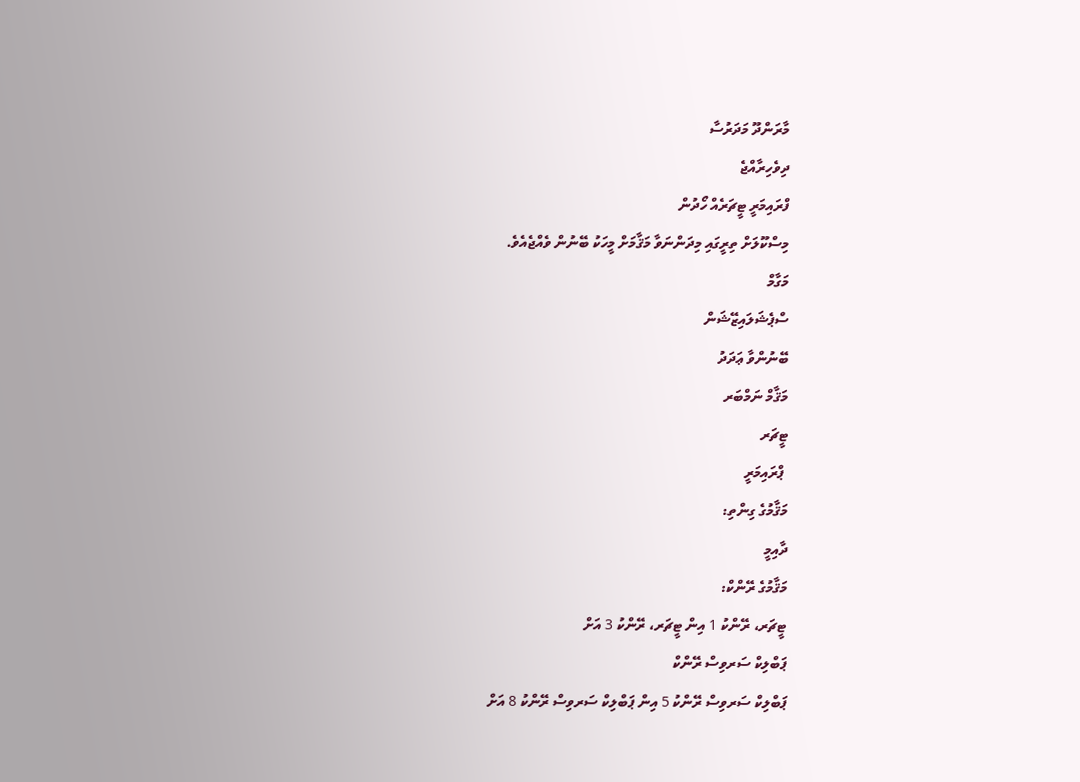މާރަންދޫ މަދަރުސާ
ދިވެހިރާއްޖެ
ފްރައިމަރީ ޓީޗަރެއް ހޯދުން
މިސްކޫލަށް ތިރީގައި މިދަންނަވާ މަޤާމަށް މީހަކު ބޭނުން ވެއްޖެއެވެ.
މަގާމް
ސްޕެޝަލައިޒޭޝަން
ބޭނުންވާ ޢަދަދު
މަޤާމް ނަމްބަރ
ޓީޗަރ
 ޕްރައިމަރީ
މަޤާމުގެ ގިންތި:
ދާއިމީ
މަޤާމުގެ ރޭންކް:
ޓީޗަރ، ރޭންކު 1 އިން ޓީޗަރ، ރޭންކު 3 އަށް
ޕަބްލިކް ސަރވިސް ރޭންކް
ޕަބްލިކް ސަރވިސް ރޭންކު 5 އިން ޕަބްލިކް ސަރވިސް ރޭންކު 8 އަށް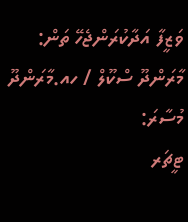ވަޒީފާ އަދާކުރަންޖެހޭ ތަން:
މާރަންދޫ ސްކޫލް / ހއ.މާރަންދޫ
މުސާރަ:
ޓީޗަރ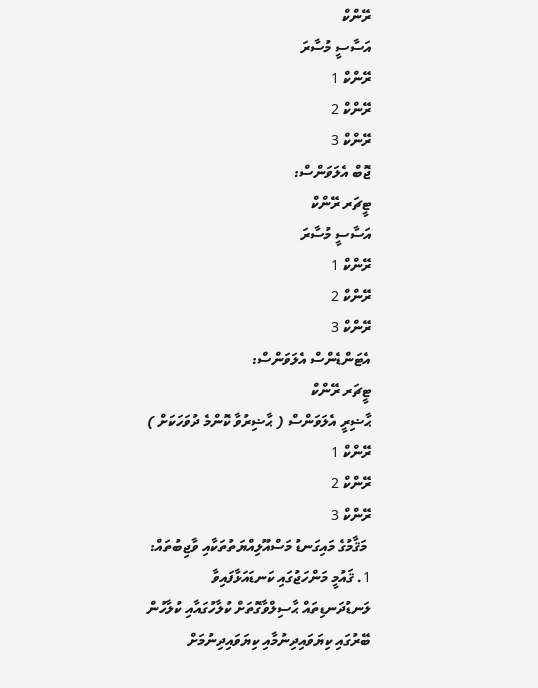ރޭންކް
އަސާސީ މުސާރަ
ރޭންކް 1
ރޭންކް 2
ރޭންކް 3
ޖޮބް އެލަވަންސް:
ޓީޗަރ ރޭންކް
އަސާސީ މުސާރަ
ރޭންކް 1
ރޭންކް 2
ރޭންކް 3
އެޓަންޑެންސް އެލަވަންސް:
ޓީޗަރ ރޭންކް
ޙާޟިރީ އެލަވަންސް ( ޙާޟިރުވާ ކޮންމެ ދުވަހަކަށް )
ރޭންކް 1
ރޭންކް 2
ރޭންކް 3
 މަޤާމުގެ މައިގަނޑު މަސްއޫލިއްޔަތުތަކާއި ވާޖިބުތައް:
1. ޤައުމީ މަންހަޖުގައި ކަނޑައަޅާފައިވާ ލަނޑުދަނޑިތައް ޙާސިލްވާގޮތަށް ކުލާހުގައާއި ކުލާހުން ބޭރުގައި ކިޔަވައިދިނުމާއި ކިޔަވައިދިނުމަށް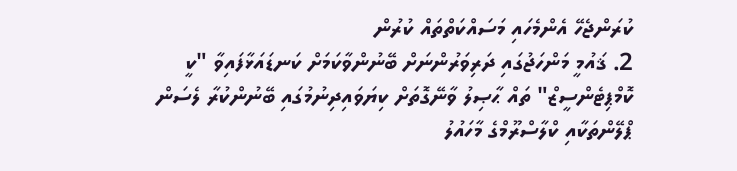ކުރަންޖެހޭ އެންމެހައި މަސައްކަތްތައް ކުރުން
2. ޤައުމީ މަންހަޖުގައި ދަރިވަރުންނަށް ބޭނުންވާކަމަށް ކަނޑައަޅާފައިވާ "ކީ ކޮމްޕިޓެންސީޒް" ތައް ޙާޞިލު ވާނޭގޮތަށް ކިޔަވައިދިނުމުގައި ބޭނުންކުރާ ލެސަން ޕްލޭންތަކާއި ކްލާސްރޫމްގެ މާހައުލު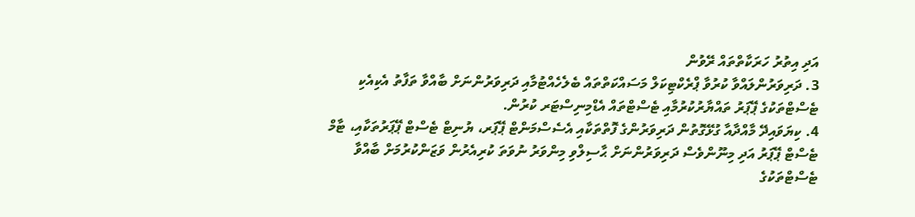އަދި އިތުރު ހަރަކާތްތައް ރޭވުން
3. ދަރިވަރުންލައްވާ ކުރުވާ ޕްރެކްޓިކަލް މަސައްކަތްތައް ބެލެހެއްޓުމާއި ދަރިވަރުންނަށް ބާއްވާ ތަފާތު އެކިއެކި ޓެސްޓްތަކުގެ ޕޭޕަރު ތައްޔާރުކުރުމާއި ޓެސްޓްތައް އެޑްމިނިސްޓަރ ކުރުން.
4. ކިޔަވައިދޭ މާއްދާއާ ގުޅޭގޮތުން ދަރިވަރުންގެ ފޮތްތަކާއި އެސެސްމަންޓް ޕޭޕަރ، ޔުނިޓް ޓެސްޓް ޕޭޕަރުތަކާއި، ޓާމް ޓެސްޓް ޕޭޕަރު އަދި މިނޫންވެސް ދަރިވަރުންނަށް ޙާސިލްވި މިންވަރު ނުވަތަ ކުރިއެރުން ވަޒަންކުރުމަށް ބާއްވާ ޓެސްޓްތަކުގެ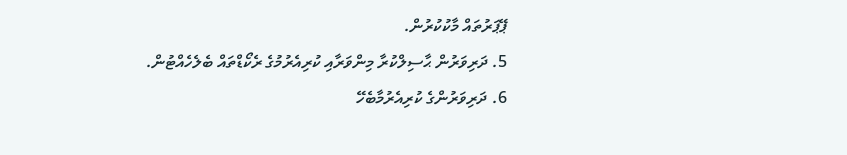ޕޭޕަރުތައް މާކުކުރުން.
5. ދަރިވަރުން ޙާސިލްކުރާ މިންވަރާއި ކުރިއެރުމުގެ ރެކޯޑްތައް ބެލެހެއްޓުން.
6. ދަރިވަރުންގެ ކުރިއެރުމާބެހޭ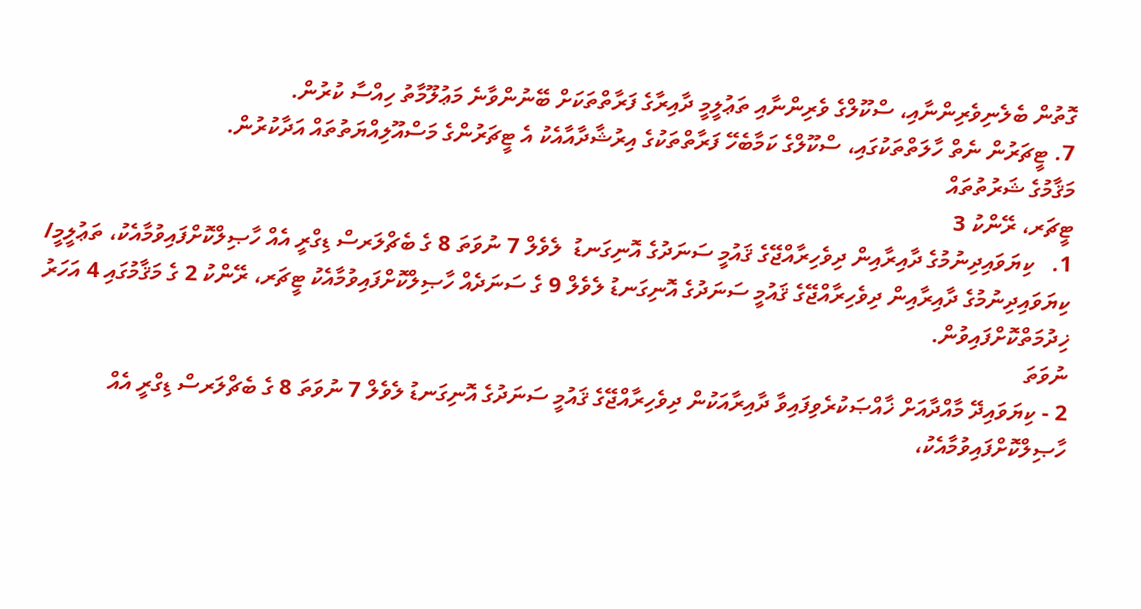ގޮތުން ބެލެނިވެރިންނާއި، ސްކޫލްގެ ވެރިންނާއި ތަޢުލީމީ ދާއިރާގެ ފަރާތްތަކަށް ބޭނުންވާނެ މަޢުލޫމާތު ހިއްސާ ކުރުން.
7. ޓީޗަރުން ނެތް ހާލަތްތަކުގައި، ސްކޫލްގެ ކަމާބެހޭ ފަރާތްތަކުގެ އިރުޝާދާއާއެކު އެ ޓީޗަރުންގެ މަސްއޫލިއްޔަތުތައް އަދާކުރުން.
މަޤާމުގެ ޝަރުތުތައް
ޓީޗަރ، ރޭންކު 3
1.   ކިޔަވައިދިނުމުގެ ދާއިރާއިން ދިވެހިރާއްޖޭގެ ޤައުމީ ސަނަދުގެ އޮނިގަނޑު  ލެވެލް 7 ނުވަތަ 8 ގެ ބެޗްލަރސް ޑިގްރީ އެއް ހާޞިލްކޮށްފައިވުމާއެކު، ތަޢުލީމީ/ ކިޔަވައިދިނުމުގެ ދާއިރާއިން ދިވެހިރާއްޖޭގެ ޤައުމީ ސަނަދުގެ އޮނިގަނޑު ލެވެލް 9 ގެ ސަނަދެއް ހާޞިލްކޮށްފައިވުމާއެކު ޓީޗަރ، ރޭންކު 2 ގެ މަޤާމުގައި 4 އަހަރު ޚިދުމަތްކޮށްފައިވުން.
ނުވަތަ
2 - ކިޔަވައިދޭ މާއްދާއަށް ޚާއްޞަކުރެވިފައިވާ ދާއިރާއަކުން ދިވެހިރާއްޖޭގެ ޤައުމީ ސަނަދުގެ އޮނިގަނޑު ލެވެލް 7 ނުވަތަ 8 ގެ ބެޗްލަރސް ޑިގްރީ އެއް ހާޞިލްކޮށްފައިވުމާއެކު،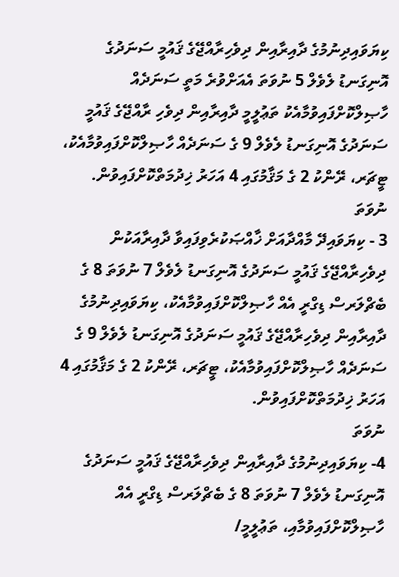ކިޔަވައިދިނުމުގެ ދާއިރާއިން ދިވެހިރާއްޖޭގެ ޤައުމީ ސަނަދުގެ އޮނިގަނޑު ލެވެލް 5 ނުވަތަ އެއަށްވުރެ މަތީ ސަނަދެއް ހާޞިލްކޮށްފައިވުމާއެކު ތަޢުލީމީ ދާއިރާއިން ދިވެހި ރާއްޖޭގެ ޤައުމީ ސަނަދުގެ އޮނިގަނޑު ލެވެލް 9 ގެ ސަނަދެއް ހާޞިލްކޮށްފައިވުމާއެކު، ޓީޗަރ، ރޭންކު 2 ގެ މަޤާމުގައި 4 އަހަރު ޚިދުމަތްކޮށްފައިވުން.
ނުވަތަ
3 - ކިޔަވައިދޭ މާއްދާއަށް ޚާއްޞަކުރެވިފައިވާ ދާއިރާއަކުން ދިވެހިރާއްޖޭގެ ޤައުމީ ސަނަދުގެ އޮނިގަނޑު ލެވެލް 7 ނުވަތަ 8 ގެ ބެޗްލަރސް ޑިގްރީ އެއް ހާޞިލްކޮށްފައިވުމާއެކު، ކިޔަވައިދިނުމުގެ ދާއިރާއިން ދިވެހިރާއްޖޭގެ ޤައުމީ ސަނަދުގެ އޮނިގަނޑު ލެވެލް 9 ގެ ސަނަދެއް ހާޞިލްކޮށްފައިވުމާއެކު، ޓީޗަރ، ރޭންކު 2 ގެ މަޤާމުގައި 4 އަހަރު ޚިދުމަތްކޮށްފައިވުން.
ނުވަތަ
4- ކިޔަވައިދިނުމުގެ ދާއިރާއިން ދިވެހިރާއްޖޭގެ ޤައުމީ ސަނަދުގެ އޮނިގަނޑު ލެވެލް 7 ނުވަތަ 8 ގެ ބެޗްލަރސް ޑިގްރީ އެއް ހާޞިލްކޮށްފައިވުމާއި، ތަޢުލީމީ/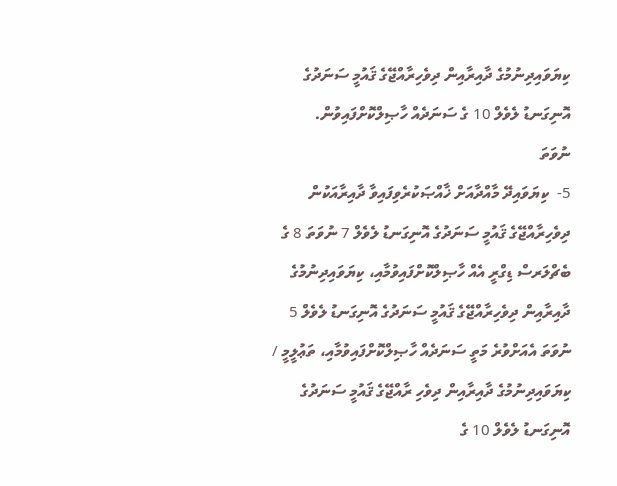ކިޔަވައިދިނުމުގެ ދާއިރާއިން ދިވެހިރާއްޖޭގެ ޤައުމީ ސަނަދުގެ އޮނިގަނޑު ލެވެލް 10 ގެ ސަނަދެއް ހާޞިލްކޮށްފައިވުން.
ނުވަތަ
5-  ކިޔަވައިދޭ މާއްދާއަށް ޚާއްޞަކުރެވިފައިވާ ދާއިރާއަކުން ދިވެހިރާއްޖޭގެ ޤައުމީ ސަނަދުގެ އޮނިގަނޑު ލެވެލް 7 ނުވަތަ 8 ގެ ބެޗްލަރސް ޑިގްރީ އެއް ހާޞިލްކޮށްފައިވުމާއި، ކިޔަވައިދިނުމުގެ ދާއިރާއިން ދިވެހިރާއްޖޭގެ ޤައުމީ ސަނަދުގެ އޮނިގަނޑު ލެވެލް 5 ނުވަތަ އެއަށްވުރެ މަތީ ސަނަދެއް ހާޞިލްކޮށްފައިވުމާއި، ތަޢުލީމީ / ކިޔަވައިދިނުމުގެ ދާއިރާއިން ދިވެހި ރާއްޖޭގެ ޤައުމީ ސަނަދުގެ އޮނިގަނޑު ލެވެލް 10 ގެ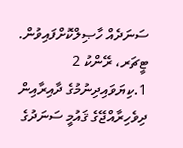ސަނަދެއް ހާޞިލްކޮށްފައިވުން.
ޓީޗަރ، ރޭންކު 2
1.ކިޔަވައިދިނުމުގެ ދާއިރާއިން ދިވެހިރާއްޖޭގެ ޤައުމީ ސަނަދުގެ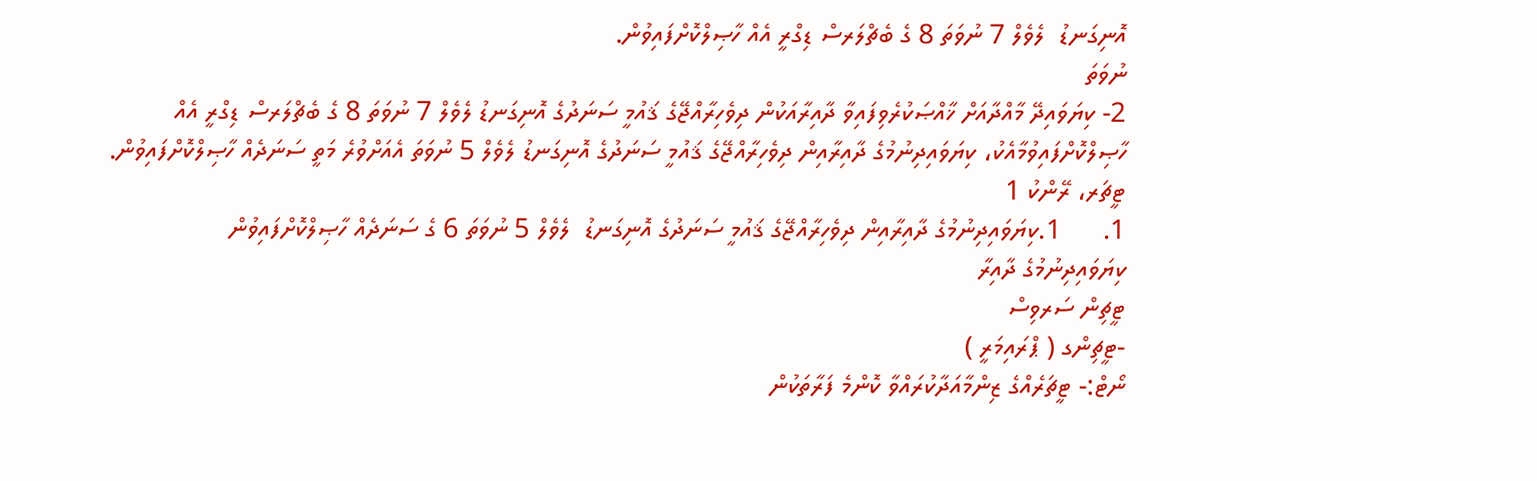އޮނިގަނޑު  ލެވެލް 7 ނުވަތަ 8 ގެ ބެޗްލަރސް ޑިގްރީ އެއް ހާޞިލްކޮށްފައިވުން.
ނުވަތަ
2- ކިޔަވައިދޭ މާއްދާއަށް ޚާއްޞަކުރެވިފައިވާ ދާއިރާއަކުން ދިވެހިރާއްޖޭގެ ޤައުމީ ސަނަދުގެ އޮނިގަނޑު ލެވެލް 7 ނުވަތަ 8 ގެ ބެޗްލަރސް ޑިގްރީ އެއް ހާޞިލްކޮށްފައިވުމާއެކު، ކިޔަވައިދިނުމުގެ ދާއިރާއިން ދިވެހިރާއްޖޭގެ ޤައުމީ ސަނަދުގެ އޮނިގަނޑު ލެވެލް 5 ނުވަތަ އެއަށްވުރެ މަތީ ސަނަދެއް ހާޞިލްކޮށްފައިވުން.
ޓީޗަރ، ރޭންކު 1
1.      1.ކިޔަވައިދިނުމުގެ ދާއިރާއިން ދިވެހިރާއްޖޭގެ ޤައުމީ ސަނަދުގެ އޮނިގަނޑު  ލެވެލް 5 ނުވަތަ 6 ގެ ސަނަދެއް ހާޞިލްކޮށްފައިވުން
ކިޔަވައިދިނުމުގެ ދާއިރާ
ޓީޗިން ސަރވިސް
-ޓީޗިންގ ( ޕްރައިމަރީ )
ނޯޓް:- ޓީޗަރެއްގެ ޒިންމާއަދާކުރައްވާ ކޮންމެ ފަރާތަކުން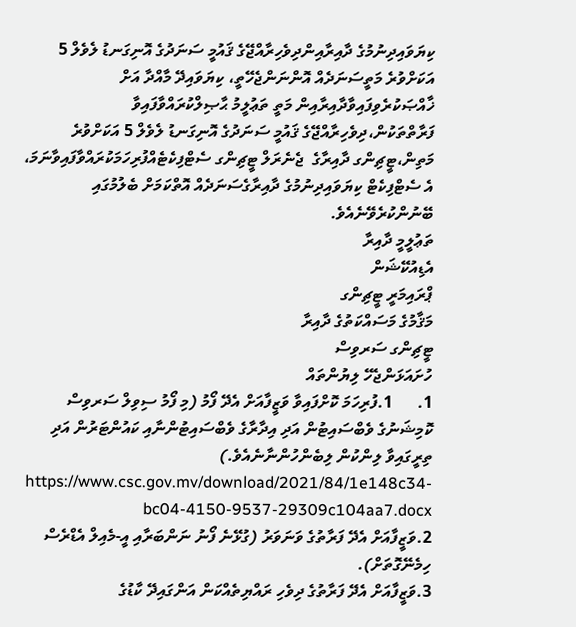ކިޔަވައިދިނުމުގެ ދާއިރާއިންދިވެހިރާއްޖޭގެ ޤައުމީ ސަނަދުގެ އޮނިގަނޑު ލެވެލް 5 އަކަށްވުރެ މަތީސަނަދެއް އޮންނަންޖެހޭތީ، ކިޔަވައިދޭ މާއްދާ އަށް ޚާއްޞަކުރެވިފައިވާދާއިރާއިން މަތީ ތަޢުލީމު ޙާޞިލްކުރައްވާފައިވާ ފަރާތްތަކުން،ދިވެހިރާއްޖޭގެ ޤައުމީ ސަނަދުގެ އޮނިގަނޑު ލެވެލް 5 އަކަށްވުރެ މަތިން،ޓީޗިންގ ދާއިރާގެ  ޖެނެރަލް ޓީޗިންގ ސެޓްފިކެޓެއްފުރިހަމަކުރައްވާފައިވާނަމަ، އެ ސެޓްފިކެޓް ކިޔަވައިދިނުމުގެ ދާއިރާގެސަނަދެއް އޮތްކަމަށް ބެލުމުގައި ބޭނުންކުރެވޭނެއެވެ.
ތަޢުލީމީ ދާއިރާ
އެޑިއުކޭޝަން
ޕްރައިމަރީ ޓީޗިންގ
މަޤާމުގެ މަސައްކަތުގެ ދާއިރާ
ޓީޗިންގ ސަރވިސް
ހުށައަޅަންޖެހޭ ލިޔުންތައް
1.      1.ފުރިހަމަ ކޮށްފައިވާ ވަޒީފާއަށް އެދޭ ފޯމު (މި ފޯމު ސިވިލް ސަރވިސް ކޮމިޝަނުގެ ވެބްސައިޓުން އަދި އިދާރާގެ ވެބްސައިޓުންނާއި ކައުންޓަރުން އަދި ތިރީގައިވާ ލިންކުން ލިބެންހުންނާނެއެވެ.)  https://www.csc.gov.mv/download/2021/84/1e148c34-bc04-4150-9537-29309c104aa7.docx
2.ވަޒީފާއަށް އެދޭ ފަރާތުގެ ވަނަވަރު (ގުޅޭނެ ފޯނު ނަންބަރާއި އީ-މެއިލް އެޑްރެސް ހިމެނޭގޮތަށް).
3.ވަޒީފާއަށް އެދޭ ފަރާތުގެ ދިވެހި ރައްޔިތެއްކަން އަންގައިދޭ ކާޑުގެ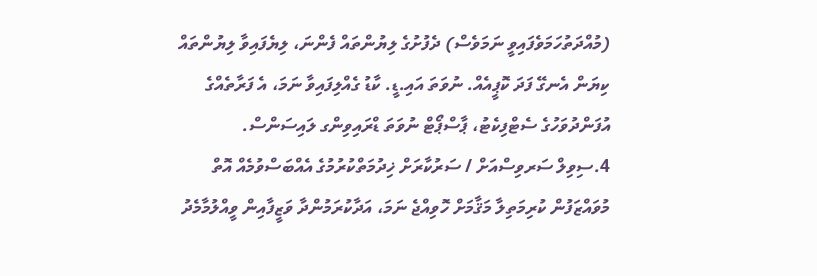(މުއްދަތުހަމަވެފައިވީ ނަމަވެސް) ދެފުށުގެ ލިޔުންތައް ފެންނަ، ލިޔެފައިވާ ލިޔުންތައް ކިޔަން އެނގޭ ފަދަ ކޮޕީއެއް. ނުވަތަ އައި.ޑީ. ކާޑު ގެއްލިފައިވާ ނަމަ، އެ ފަރާތެއްގެ އުފަންދުވަހުގެ ސެޓްފިކެޓު، ޕާސްޕޯޓް ނުވަތަ ޑްރައިވިންގ ލައިސަންސް.
4.ސިވިލް ސަރވިސްއަށް / ސަރުކާރަށް ޚިދުމަތްކުރުމުގެ އެއްބަސްވުމެއް އޮތް މުވައްޒަފުން ކުރިމަތިލާ މަޤާމަށް ހޮވިއްޖެ ނަމަ، އަދާކުރަމުންދާ ވަޒީފާއިން ވީއްލުމާމެދު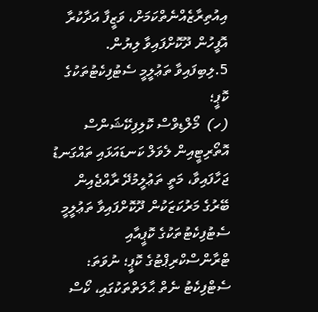އިއުތިރާޒެއްނެތްކަމަށް، ވަޒީފާ އަދާކުރާ އޮފީހުން ދޫކޮށްފައިވާ ލިޔުން.
5.ލިބިފައިވާ ތަޢުލީމީ ސެޓުފިކެޓުތަކުގެ ކޮޕީ؛
(ހ)  މޯލްޑިވްސް ކޮލިފިކޭޝަންސް އޮތޯރިޓީއިން ލެވަލް ކަނޑައަޅައި ތައްގަނޑު ޖަހާފައިވާ، މަތީ ތަޢުލީމުދޭ ރާއްޖެއިން ބޭރުގެ މަރުކަޒަކުން ދޫކޮށްފައިވާ ތަޢުލީމީ ސެޓުފިކެޓުތަކުގެ ކޮޕީއާއި ޓްރާންސްކްރިޕްޓުގެ ކޮޕީ؛ ނުވަތަ: ސެޓްފިކެޓު ނެތް ޙާލަތްތަކުގައި، ކޯސް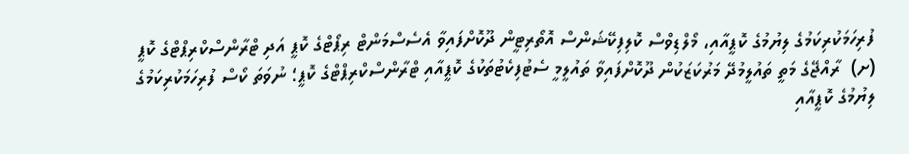ފުރިހަމަކުރިކަމުގެ ލިޔުމުގެ ކޮޕީއާއި، މޯލްޑިވްސް ކޮލިފިކޭޝަންސް އޮތޯރިޓީން ދޫކޮށްފައިވާ އެސެސްމަންޓް ރިޕޯޓްގެ ކޮޕީ އަދި ޓްރާންސްކްރިޕްޓްގެ ކޮޕީ
(ށ)  ރާއްޖޭގެ މަތީ ތައުލީމުދޭ މަރުކަޒަކުން ދޫކޮށްފައިވާ ތައުލީމީ ސެޓުފިކެޓުތަކުގެ ކޮޕީއާއި ޓްރާންސްކްރިޕްޓްގެ ކޮޕީ؛ ނުވަތަ ކޯސް ފުރިހަމަކުރިކަމުގެ ލިޔުމުގެ ކޮޕީއާއި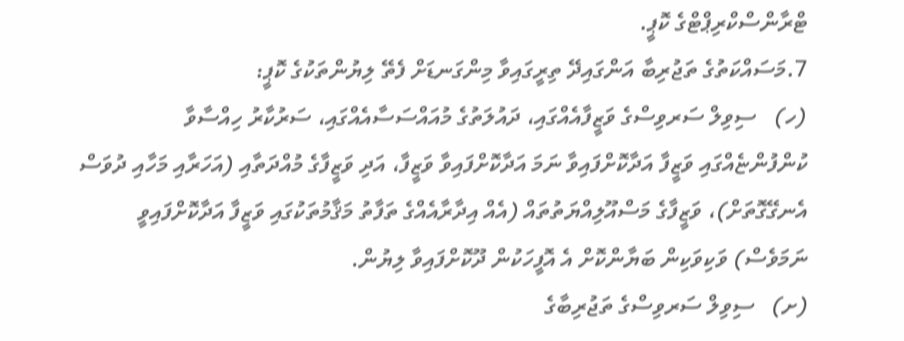ޓްރާންސްކްރިޕްޓްގެ ކޮޕީ.
7.މަސައްކަތުގެ ތަޖުރިބާ އަންގައިދޭ ތިރީގައިވާ މިންގަނޑަށް ފެތޭ ލިޔުންތަކުގެ ކޮޕީ:
(ހ)   ސިވިލް ސަރވިސްގެ ވަޒީފާއެއްގައި، ދައުލަތުގެ މުއައްސަސާއެއްގައި، ސަރުކާރު ހިއްސާވާ ކުންފުންޏެއްގައި ވަޒީފާ އަދާކޮށްފައިވާ ނަމަ އަދާކޮށްފައިވާ ވަޒީފާ، އަދި ވަޒީފާގެ މުއްދަތާއި (އަހަރާއި މަހާއި ދުވަސް އެނގޭގޮތަށް)، ވަޒީފާގެ މަސްއޫލިއްޔަތުތައް (އެއް އިދާރާއެއްގެ ތަފާތު މަޤާމުތަކުގައި ވަޒީފާ އަދާކޮށްފައިވީ ނަމަވެސް) ވަކިވަކިން ބަޔާންކޮށް އެ އޮފީހަކުން ދޫކޮށްފައިވާ ލިޔުން.
(ށ)   ސިވިލް ސަރވިސްގެ ތަޖުރިބާގެ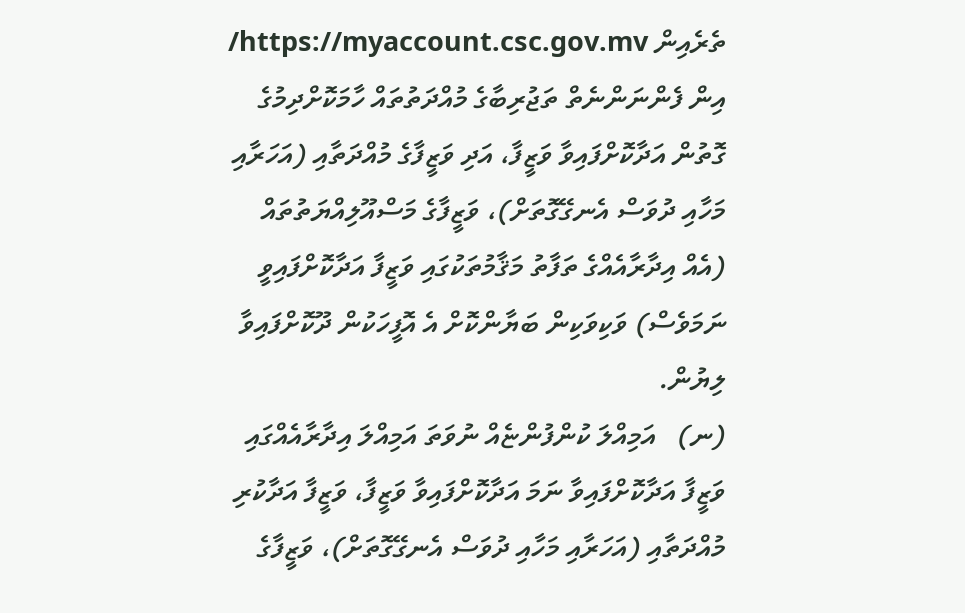ތެރެއިން https://myaccount.csc.gov.mv/ އިން ފެންނަންނެތް ތަޖުރިބާގެ މުއްދަތުތައް ހާމަކޮށްދިމުގެ ގޮތުން އަދާކޮށްފައިވާ ވަޒީފާ، އަދި ވަޒީފާގެ މުއްދަތާއި (އަހަރާއި މަހާއި ދުވަސް އެނގޭގޮތަށް)، ވަޒީފާގެ މަސްއޫލިއްޔަތުތައް (އެއް އިދާރާއެއްގެ ތަފާތު މަޤާމުތަކުގައި ވަޒީފާ އަދާކޮށްފައިވީ ނަމަވެސް) ވަކިވަކިން ބަޔާންކޮށް އެ އޮފީހަކުން ދޫކޮށްފައިވާ ލިޔުން.
(ނ)   އަމިއްލަ ކުންފުންޏެއް ނުވަތަ އަމިއްލަ އިދާރާއެއްގައި ވަޒީފާ އަދާކޮށްފައިވާ ނަމަ އަދާކޮށްފައިވާ ވަޒީފާ، ވަޒީފާ އަދާކުރި މުއްދަތާއި (އަހަރާއި މަހާއި ދުވަސް އެނގޭގޮތަށް)، ވަޒީފާގެ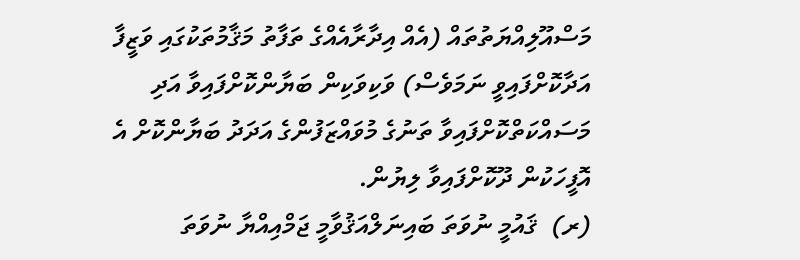މަސްއޫލިއްޔަތުތައް (އެއް އިދާރާއެއްގެ ތަފާތު މަޤާމުތަކުގައި ވަޒީފާ އަދާކޮށްފައިވީ ނަމަވެސް) ވަކިވަކިން ބަޔާންކޮށްފައިވާ އަދި މަސައްކަތްކޮށްފައިވާ ތަނުގެ މުވައްޒަފުންގެ އަދަދު ބަޔާންކޮށް އެ އޮފީހަކުން ދޫކޮށްފައިވާ ލިޔުން.
(ރ)  ޤައުމީ ނުވަތަ ބައިނަލްއަޤުވާމީ ޖަމްއިއްޔާ ނުވަތަ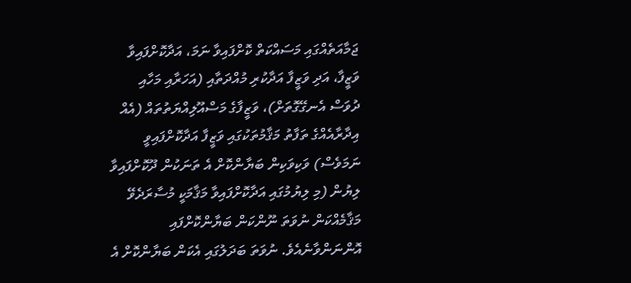ޖަމާއަތެއްގައި މަސައްކަތް ކޮށްފައިވާ ނަމަ، އަދާކޮށްފައިވާ ވަޒީފާ، އަދި ވަޒީފާ އަދާކުރި މުއްދަތާއި (އަހަރާއި މަހާއި ދުވަސް އެނގޭގޮތަށް)، ވަޒީފާގެ މަސްއޫލިއްޔަތުތައް (އެއް އިދާރާއެއްގެ ތަފާތު މަޤާމުތަކުގައި ވަޒީފާ އަދާކޮށްފައިވީ ނަމަވެސް) ވަކިވަކިން ބަޔާންކޮށް އެ ތަނަކުން ދޫކޮށްފައިވާ ލިޔުން (މި ލިޔުމުގައި އަދާކޮށްފައިވާ މަޤާމަކީ މުސާރަދެވޭ މަޤާމެއްކަން ނުވަތަ ނޫންކަން ބަޔާންކޮށްފައި އޮންނަންވާނެއެވެ. ނުވަތަ ބަދަލުގައި އެކަން ބަޔާންކޮށް އެ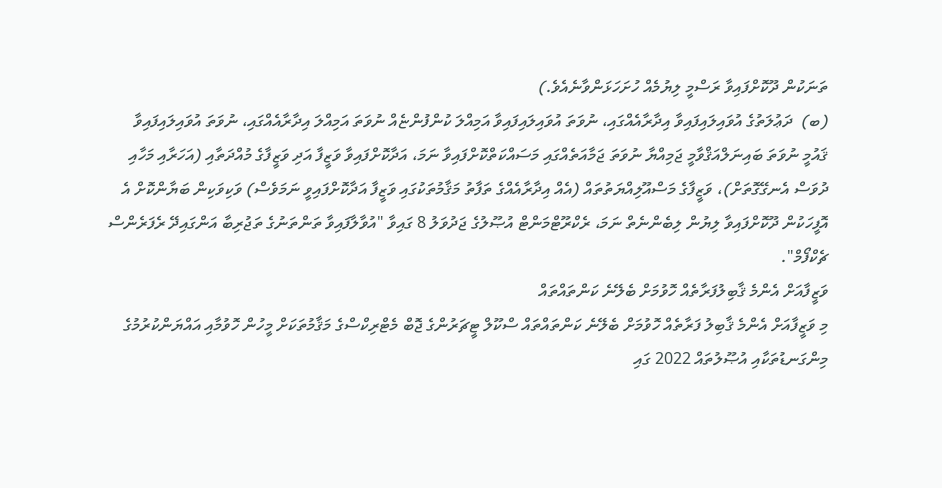ތަނަކުން ދޫކޮށްފައިވާ ރަސްމީ ލިޔުމެއް ހުށަހަޅަންވާނެއެވެ.)
(ބ)  ދަޢުލަތުގެ އުވައިލައިފައިވާ އިދާރާއެއްގައި، ނުވަތަ އުވައިލައިފައިވާ އަމިއްލަ ކުންފުންޏެއް ނުވަތަ އަމިއްލަ އިދާރާއެއްގައި، ނުވަތަ އުވައިލައިފައިވާ ޤައުމީ ނުވަތަ ބައިނަލްއަޤްވާމީ ޖަމިއްޔާ ނުވަތަ ޖަމާއަތެއްގައި މަސައްކަތްކޮށްފައިވާ ނަމަ، އަދާކޮށްފައިވާ ވަޒީފާ އަދި ވަޒީފާގެ މުއްދަތާއި (އަހަރާއި މަހާއި ދުވަސް އެނގޭގޮތަށް)، ވަޒީފާގެ މަސްއޫލިއްޔަތުތައް (އެއް އިދާރާއެއްގެ ތަފާތު މަޤާމުތަކުގައި ވަޒީފާ އަދާކޮށްފައިވީ ނަމަވެސް) ވަކިވަކިން ބަޔާންކޮށް އެ އޮފީހަކުން ދޫކޮށްފައިވާ ލިޔުން ލިބެންނެތް ނަމަ، ރެކްރޫޓްމަންޓް އުޞޫލުގެ ޖަދުވަލު 8 ގައިވާ "އުވާލާފައިވާ ތަންތަނުގެ ތަޖުރިބާ އަންގައިދޭ ރެފަރެންސް ޗެކްފޯމް".
ވަޒީފާއަށް އެންމެ ޤާބިލުފަރާތެއް ހޮވުމަށް ބެލޭނެ ކަންތައްތައް
މި ވަޒީފާއަށް އެންމެ ޤާބިލު ފަރާތެއް ހޮވުމަށް ބެލޭނެ ކަންތައްތައް ސްކޫލް ޓީޗަރުންގެ ޖޮބް މެޓްރިކްސްގެ މަޤާމުތަކަށް މީހުން ހޮވުމާއި އައްޔަންކުރުމުގެ މިންގަނޑުތަކާއި އުޞޫލުތައް 2022 ގައި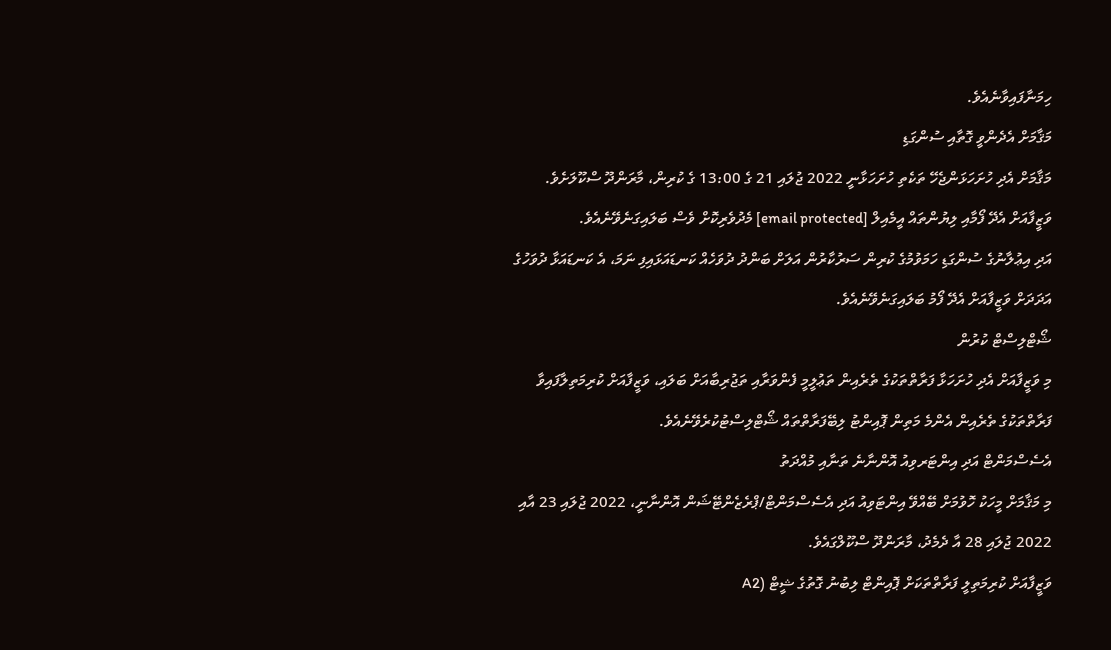ހިމަނާފައިވާނެއެވެ.
މަޤާމަށް އެދެންވީ ގޮތާއި ސުންގަޑި
މަޤާމަށް އެދި ހުށަހަޅަންޖެހޭ ތަކެތި ހުށަހަޅާނީ 2022 ޖުލައި 21 ގެ 13:00 ގެ ކުރިން، މާރަންދޫ ސްކޫލަށެވެ. ވަޒީފާއަށް އެދޭ ފޯމާއި ލިޔުންތައް އީމެއިލް [email protected] މެދުވެރިކޮށް ވެސް ބަލައިގަނެވޭނެއެވެ.
އަދި އިޢުލާނުގެ ސުންގަޑި ހަމަވުމުގެ ކުރިން ސަރުކާރުން އަލަށް ބަންދު ދުވަހެއް ކަނޑައަޅައިފި ނަމަ، އެ ކަނޑައަޅާ ދުވަހުގެ އަދަދަށް ވަޒީފާއަށް އެދޭ ފޯމު ބަލައިގަނެވޭނެއެވެ.
ޝޯޓްލިސްޓް ކުރުން
މި ވަޒީފާއަށް އެދި ހުށަހަޅާ ފަރާތްތަކުގެ ތެރެއިން ތަޢުލީމީ ފެންވަރާއި ތަޖުރިބާއަށް ބަލައި، ވަޒީފާއަށް ކުރިމަތިލާފައިވާ ފަރާތްތަކުގެ ތެރެއިން އެންމެ މަތިން ޕޮއިންޓު ލިބޭފަރާތްތައް ޝޯޓްލިސްޓުކުރެވޭނެއެވެ.
އެސެސްމަންޓް އަދި އިންޓަރވިއު އޮންނާނެ ތަނާއި މުއްދަތު
މި މަޤާމަށް މީހަކު ހޮވުމަށް ބޭއްވޭ އިންޓަވިއު އަދި އެސެސްމަންޓް/ޕްރެޒެންޓޭޝަން އޮންނާނީ، 2022 ޖުލައި 23 އާއި 2022 ޖުލައި 28 އާ ދެމެދު، މާރަންދޫ ސްކޫލްގައެވެ.
ވަޒީފާއަށް ކުރިމަތިލީ ފަރާތްތަކަށް ޕޮއިންޓް ލިބުނު ގޮތުގެ ޝީޓް (A2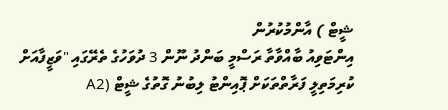ޝީޓް ) އާންމުކުރުން
އިންޓަވިއު ބާއްވާތާ ރަސްމީ ބަންދު ނޫން 3 ދުވަހުގެ ތެރޭގައި "ވަޒީފާއަށް ކުރިމަތިލީ ފަރާތްތަކަށް ޕޮއިންޓު ލިބުނު ގޮތުގެ ޝީޓް (A2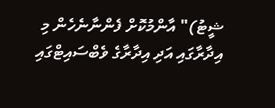ޝީޓު)" އާންމުކޮށް ފެންނާނެހެން މި އިދާރާގައި އަދި އިދާރާގެ ވެބްސައިޓްގައި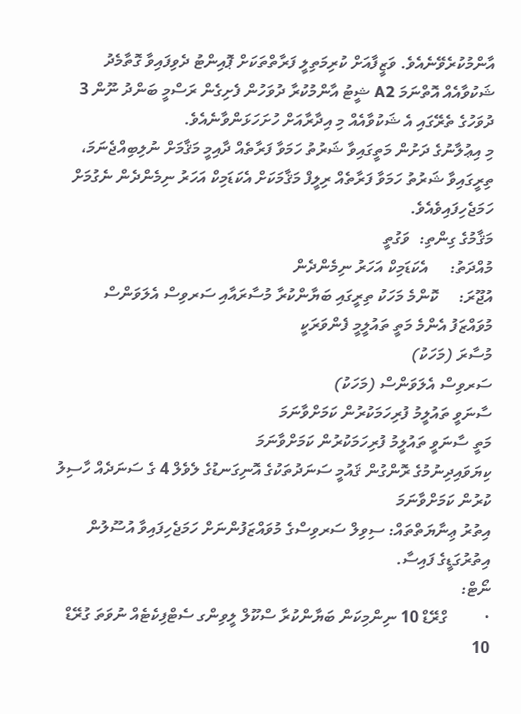އާންމުކުރެވޭނެއެވެ. ވަޒީފާއަށް ކުރިމަތިލީ ފަރާތްތަކަށް ޕޮއިންޓު ދެވިފައިވާ ގޮތާމެދު ޝަކުވާއެއް އޮތްނަމަ A2 ޝީޓު އާންމުކުރާ ދުވަހުން ފެށިގެން ރަސްމީ ބަންދު ނޫން 3 ދުވަހުގެ ތެރޭގައި އެ ޝަކުވާއެއް މި އިދާރާއަށް ހުށަހަޅަންވާނެއެވެ.
މި އިޢުލާނުގެ ދަށުން މަތީގައިވާ ޝަރުތު ހަމަވާ ފަރާތެއް ދާއިމީ މަޤާމަށް ނުލިބިއްޖެނަމަ، ތިރީގައިވާ ޝަރުތު ހަމަވާ ފަރާތެއް ރިލީފް މަޤާމަކަށް އެކަޑަމިކް އަހަރު ނިމެންދެން ނެގުމަށް ހަމަޖެހިފައިވެއެވެ.
މަޤާމުގެ ގިންތި:  ވަގުތީ
މުއްދަތު:     އެކަޑަމިކް އަހަރު ނިމެންދެން
އުޖޫރަ:     ކޮންމެ މަހަކު ތިރީގައި ބަޔާންކުރާ މުސާރައާއި ސަރވިސް އެލަވަންސް
މުވައްޒަފު އެންމެ މަތީ ތައުލީމީ ފެންވަރަކީ
މުސާރަ (މަހަކު)
ސަރވިސް އެލަވަންސް (މަހަކު)
ސާނަވީ ތައުލީމު ފުރިހަމަކުރުން ކަމަށްވާނަމަ
މަތީ ސާނަވީ ތައުލީމު ފުރިހަމަކުރުން ކަމަށްވާނަމަ
ކިޔަވައިދިނުމުގެ ރޮންގުން ޤައުމީ ސަނަދުތަކުގެ އޮނިގަނޑުގެ ލެވެލް 4 ގެ ސަނަދެއް ހާސިލު ކުރުން ކަމަށްވާނަމަ
އިތުރު ޢިނާޔަތްތައް: ސިވިލް ސަރވިސްގެ މުވައްޒަފުންނަށް ހަމަޖެހިފައިވާ އުސޫލުން އިތުރުގަޑީގެ ފައިސާ.
ނޯޓް:
·         ގްރޭޑް 10 ނިންމިކަން ބަޔާންކުރާ ސްކޫލް ލީވިންގ ސެޓްފިކެޓެއް ނުވަތަ ގުރޭޑް 10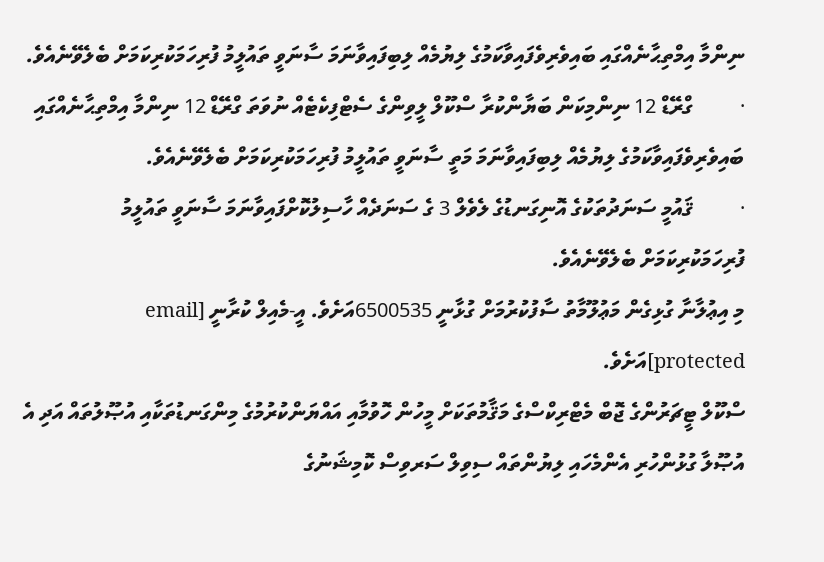ނިންމާ އިމްތިޙާނެއްގައި ބައިވެރިވެފައިވާކަމުގެ ލިޔުމެއް ލިބިފައިވާނަމަ ސާނަވީ ތައުލީމު ފުރިހަމަކުރިކަމަށް ބެލެވޭނެއެވެ.
·         ގްރޭޑް 12 ނިންމިކަން ބަޔާންކުރާ ސްކޫލް ލީވިންގެ ސެޓްފިކެޓެއް ނުވަތަ ގްރޭޑް 12 ނިންމާ އިމްތިޙާނެއްގައި ބައިވެރިވެފައިވާކަމުގެ ލިޔުމެއް ލިބިފައިވާނަމަ މަތީ ސާނަވީ ތައުލީމު ފުރިހަމަކުރިކަމަށް ބެލެވޭނެއެވެ.
·         ޤައުމީ ސަނަދުތަކުގެ އޮނިގަނޑުގެ ލެވެލް 3 ގެ ސަނަދެއް ހާސިލުކޮށްފައިވާނަމަ ސާނަވީ ތައުލީމު ފުރިހަމަކުރިކަމަށް ބެލެވޭނެއެވެ.
މި އިޢުލާނާ ގުޅިގެން މަޢުލޫމާތު ސާފުކުރުމަށް ގުޅާނީ 6500535އަށެވެ. އީ-މެއިލް ކުރާނީ [email protected]އަށެވެ.
ސްކޫލް ޓީޗަރުންގެ ޖޮބް މެޓްރިކްސްގެ މަޤާމުތަކަށް މީހުން ހޮވުމާއި އައްޔަންކުރުމުގެ މިންގަނޑުތަކާއި އުޞޫލުތައް އަދި އެ އުޞޫލާ ގުޅުންހުރި އެންމެހައި ލިޔުންތައް ސިވިލް ސަރވިސް ކޮމިޝަނުގެ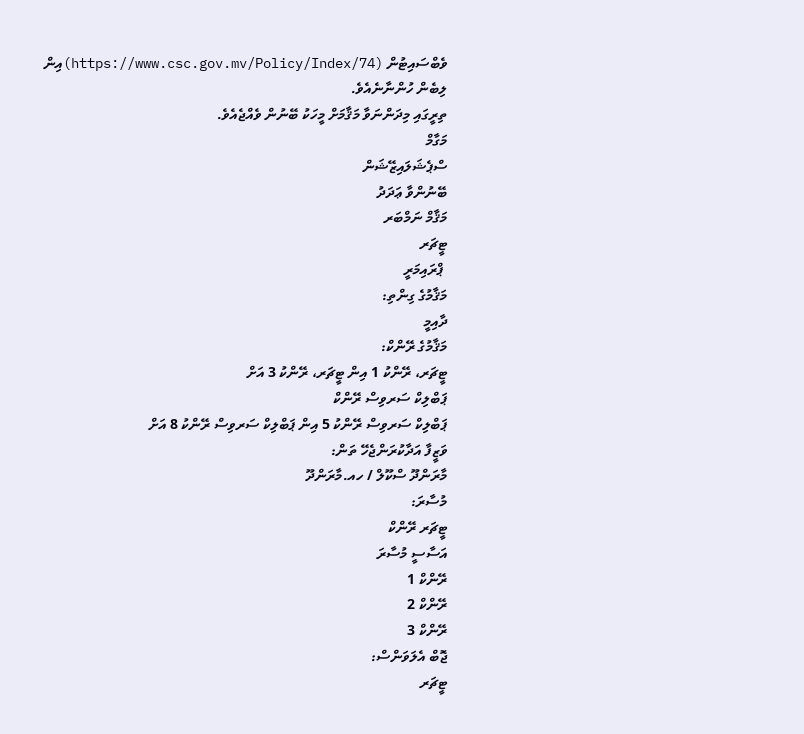ވެބްސައިޓުން (https://www.csc.gov.mv/Policy/Index/74)އިން ލިބެން ހުންނާނެއެވެ.
ތިރީގައި މިދަންނަވާ މަޤާމަށް މީހަކު ބޭނުން ވެއްޖެއެވެ.
މަގާމް
ސްޕެޝަލައިޒޭޝަން
ބޭނުންވާ ޢަދަދު
މަޤާމް ނަމްބަރ
ޓީޗަރ
 ޕްރައިމަރީ
މަޤާމުގެ ގިންތި:
ދާއިމީ
މަޤާމުގެ ރޭންކް:
ޓީޗަރ، ރޭންކު 1 އިން ޓީޗަރ، ރޭންކު 3 އަށް
ޕަބްލިކް ސަރވިސް ރޭންކް
ޕަބްލިކް ސަރވިސް ރޭންކު 5 އިން ޕަބްލިކް ސަރވިސް ރޭންކު 8 އަށް
ވަޒީފާ އަދާކުރަންޖެހޭ ތަން:
މާރަންދޫ ސްކޫލް / ހއ.މާރަންދޫ
މުސާރަ:
ޓީޗަރ ރޭންކް
އަސާސީ މުސާރަ
ރޭންކް 1
ރޭންކް 2
ރޭންކް 3
ޖޮބް އެލަވަންސް:
ޓީޗަރ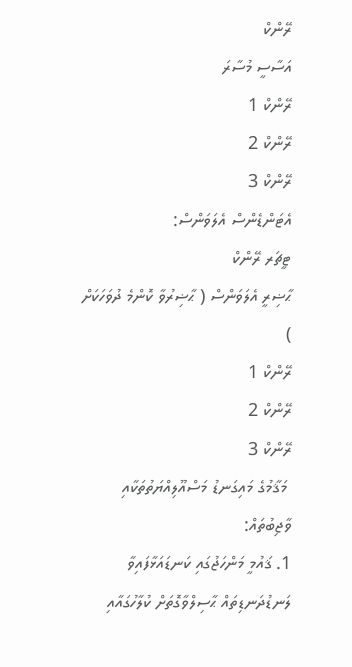ރޭންކް
އަސާސީ މުސާރަ
ރޭންކް 1
ރޭންކް 2
ރޭންކް 3
އެޓަންޑެންސް އެލަވަންސް:
ޓީޗަރ ރޭންކް
ޙާޟިރީ އެލަވަންސް ( ޙާޟިރުވާ ކޮންމެ ދުވަހަކަށް )
ރޭންކް 1
ރޭންކް 2
ރޭންކް 3
 މަޤާމުގެ މައިގަނޑު މަސްއޫލިއްޔަތުތަކާއި ވާޖިބުތައް:
1. ޤައުމީ މަންހަޖުގައި ކަނޑައަޅާފައިވާ ލަނޑުދަނޑިތައް ޙާސިލްވާގޮތަށް ކުލާހުގައާއި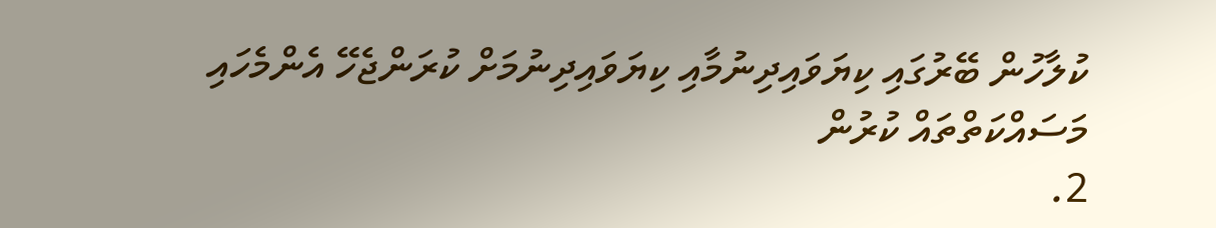ކުލާހުން ބޭރުގައި ކިޔަވައިދިނުމާއި ކިޔަވައިދިނުމަށް ކުރަންޖެހޭ އެންމެހައި މަސައްކަތްތައް ކުރުން
2.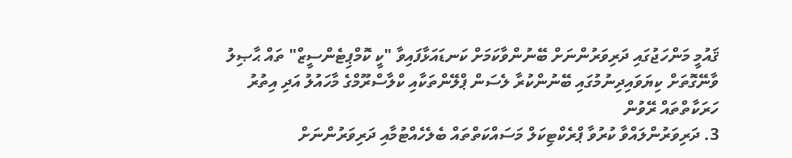ޤައުމީ މަންހަޖުގައި ދަރިވަރުންނަށް ބޭނުންވާކަމަށް ކަނޑައަޅާފައިވާ "ކީ ކޮމްޕިޓެންސީޒް" ތައް ޙާޞިލު ވާނޭގޮތަށް ކިޔަވައިދިނުމުގައި ބޭނުންކުރާ ލެސަން ޕްލޭންތަކާއި ކްލާސްރޫމްގެ މާހައުލު އަދި އިތުރު ހަރަކާތްތައް ރޭވުން
3. ދަރިވަރުންލައްވާ ކުރުވާ ޕްރެކްޓިކަލް މަސައްކަތްތައް ބެލެހެއްޓުމާއި ދަރިވަރުންނަށް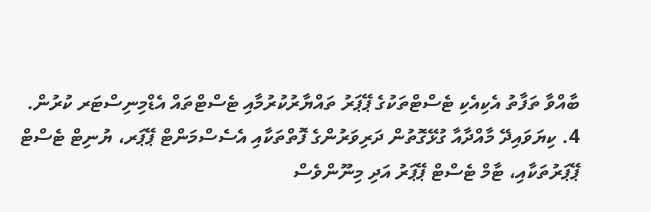ބާއްވާ ތަފާތު އެކިއެކި ޓެސްޓްތަކުގެ ޕޭޕަރު ތައްޔާރުކުރުމާއި ޓެސްޓްތައް އެޑްމިނިސްޓަރ ކުރުން.
4. ކިޔަވައިދޭ މާއްދާއާ ގުޅޭގޮތުން ދަރިވަރުންގެ ފޮތްތަކާއި އެސެސްމަންޓް ޕޭޕަރ، ޔުނިޓް ޓެސްޓް ޕޭޕަރުތަކާއި، ޓާމް ޓެސްޓް ޕޭޕަރު އަދި މިނޫންވެސް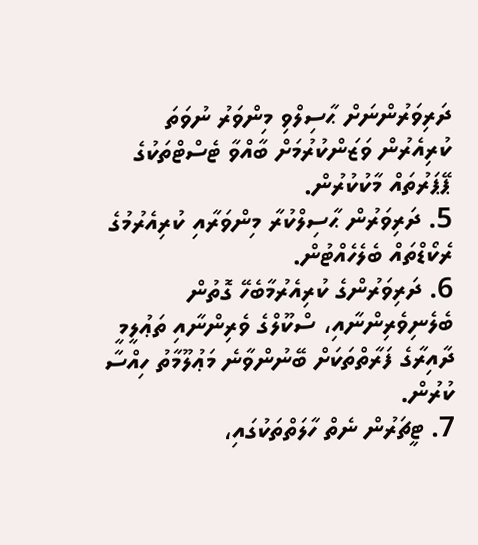ދަރިވަރުންނަށް ޙާސިލްވި މިންވަރު ނުވަތަ ކުރިއެރުން ވަޒަންކުރުމަށް ބާއްވާ ޓެސްޓްތަކުގެ ޕޭޕަރުތައް މާކުކުރުން.
5. ދަރިވަރުން ޙާސިލްކުރާ މިންވަރާއި ކުރިއެރުމުގެ ރެކޯޑްތައް ބެލެހެއްޓުން.
6. ދަރިވަރުންގެ ކުރިއެރުމާބެހޭ ގޮތުން ބެލެނިވެރިންނާއި، ސްކޫލްގެ ވެރިންނާއި ތަޢުލީމީ ދާއިރާގެ ފަރާތްތަކަށް ބޭނުންވާނެ މަޢުލޫމާތު ހިއްސާ ކުރުން.
7. ޓީޗަރުން ނެތް ހާލަތްތަކުގައި،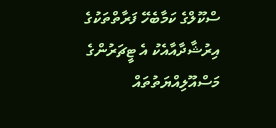ސްކޫލްގެ ކަމާބެހޭ ފަރާތްތަކުގެ އިރުޝާދާއާއެކު އެ ޓީޗަރުންގެ މަސްއޫލިއްޔަތުތައް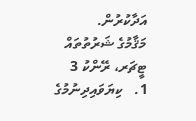އަދާކުރުން.
މަޤާމުގެ ޝަރުތުތައް
ޓީޗަރ، ރޭންކު 3
1.   ކިޔަވައިދިނުމުގެ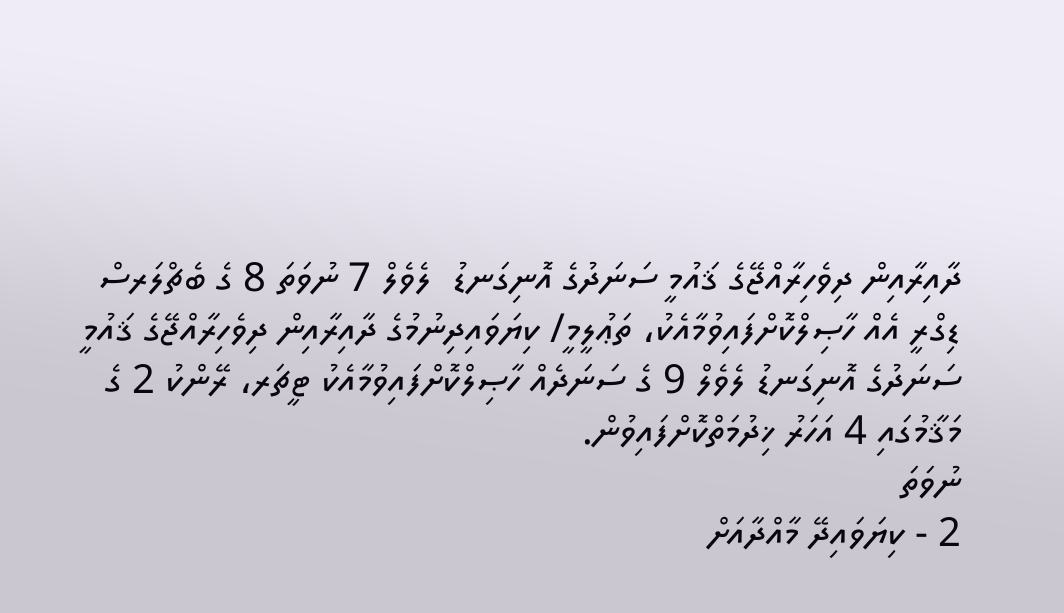ދާއިރާއިން ދިވެހިރާއްޖޭގެ ޤައުމީ ސަނަދުގެ އޮނިގަނޑު  ލެވެލް 7 ނުވަތަ 8 ގެ ބެޗްލަރސް ޑިގްރީ އެއް ހާޞިލްކޮށްފައިވުމާއެކު، ތަޢުލީމީ/ ކިޔަވައިދިނުމުގެ ދާއިރާއިން ދިވެހިރާއްޖޭގެ ޤައުމީ ސަނަދުގެ އޮނިގަނޑު ލެވެލް 9 ގެ ސަނަދެއް ހާޞިލްކޮށްފައިވުމާއެކު ޓީޗަރ، ރޭންކު 2 ގެ މަޤާމުގައި 4 އަހަރު ޚިދުމަތްކޮށްފައިވުން.
ނުވަތަ
2 - ކިޔަވައިދޭ މާއްދާއަށް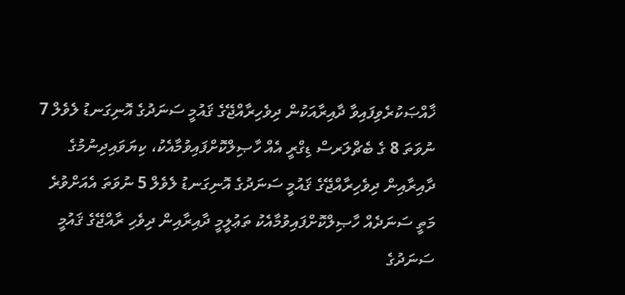ޚާއްޞަކުރެވިފައިވާ ދާއިރާއަކުން ދިވެހިރާއްޖޭގެ ޤައުމީ ސަނަދުގެ އޮނިގަނޑު ލެވެލް 7 ނުވަތަ 8 ގެ ބެޗްލަރސް ޑިގްރީ އެއް ހާޞިލްކޮށްފައިވުމާއެކު، ކިޔަވައިދިނުމުގެ ދާއިރާއިން ދިވެހިރާއްޖޭގެ ޤައުމީ ސަނަދުގެ އޮނިގަނޑު ލެވެލް 5 ނުވަތަ އެއަށްވުރެ މަތީ ސަނަދެއް ހާޞިލްކޮށްފައިވުމާއެކު ތަޢުލީމީ ދާއިރާއިން ދިވެހި ރާއްޖޭގެ ޤައުމީ ސަނަދުގެ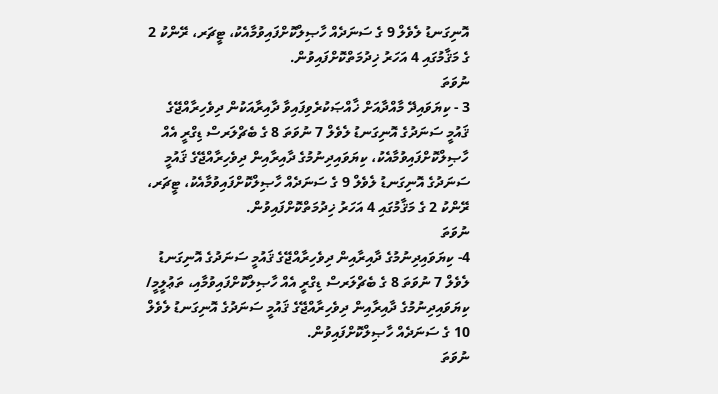އޮނިގަނޑު ލެވެލް 9 ގެ ސަނަދެއް ހާޞިލްކޮށްފައިވުމާއެކު، ޓީޗަރ، ރޭންކު 2 ގެ މަޤާމުގައި 4 އަހަރު ޚިދުމަތްކޮށްފައިވުން.
ނުވަތަ
3 - ކިޔަވައިދޭ މާއްދާއަށް ޚާއްޞަކުރެވިފައިވާ ދާއިރާއަކުން ދިވެހިރާއްޖޭގެ ޤައުމީ ސަނަދުގެ އޮނިގަނޑު ލެވެލް 7 ނުވަތަ 8 ގެ ބެޗްލަރސް ޑިގްރީ އެއް ހާޞިލްކޮށްފައިވުމާއެކު، ކިޔަވައިދިނުމުގެ ދާއިރާއިން ދިވެހިރާއްޖޭގެ ޤައުމީ ސަނަދުގެ އޮނިގަނޑު ލެވެލް 9 ގެ ސަނަދެއް ހާޞިލްކޮށްފައިވުމާއެކު، ޓީޗަރ، ރޭންކު 2 ގެ މަޤާމުގައި 4 އަހަރު ޚިދުމަތްކޮށްފައިވުން.
ނުވަތަ
4- ކިޔަވައިދިނުމުގެ ދާއިރާއިން ދިވެހިރާއްޖޭގެ ޤައުމީ ސަނަދުގެ އޮނިގަނޑު ލެވެލް 7 ނުވަތަ 8 ގެ ބެޗްލަރސް ޑިގްރީ އެއް ހާޞިލްކޮށްފައިވުމާއި، ތަޢުލީމީ/ ކިޔަވައިދިނުމުގެ ދާއިރާއިން ދިވެހިރާއްޖޭގެ ޤައުމީ ސަނަދުގެ އޮނިގަނޑު ލެވެލް 10 ގެ ސަނަދެއް ހާޞިލްކޮށްފައިވުން.
ނުވަތަ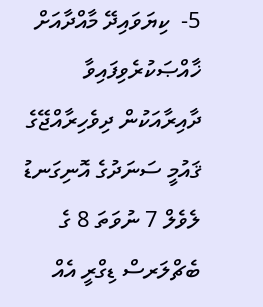5-  ކިޔަވައިދޭ މާއްދާއަށް ޚާއްޞަކުރެވިފައިވާ ދާއިރާއަކުން ދިވެހިރާއްޖޭގެ ޤައުމީ ސަނަދުގެ އޮނިގަނޑު ލެވެލް 7 ނުވަތަ 8 ގެ ބެޗްލަރސް ޑިގްރީ އެއް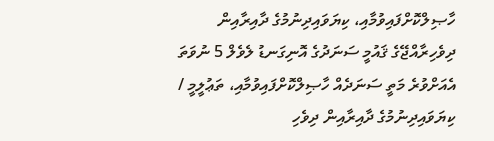ހާޞިލްކޮށްފައިވުމާއި، ކިޔަވައިދިނުމުގެ ދާއިރާއިން ދިވެހިރާއްޖޭގެ ޤައުމީ ސަނަދުގެ އޮނިގަނޑު ލެވެލް 5 ނުވަތަ އެއަށްވުރެ މަތީ ސަނަދެއް ހާޞިލްކޮށްފައިވުމާއި، ތަޢުލީމީ / ކިޔަވައިދިނުމުގެ ދާއިރާއިން ދިވެހި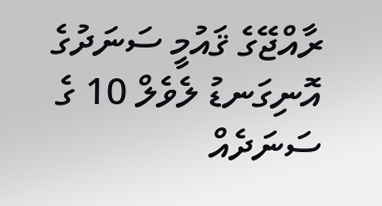ރާއްޖޭގެ ޤައުމީ ސަނަދުގެ އޮނިގަނޑު ލެވެލް 10 ގެ ސަނަދެއް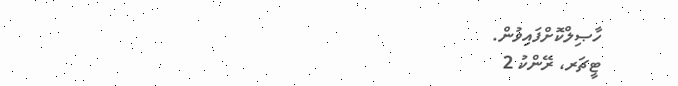ހާޞިލްކޮށްފައިވުން.
ޓީޗަރ، ރޭންކު 2